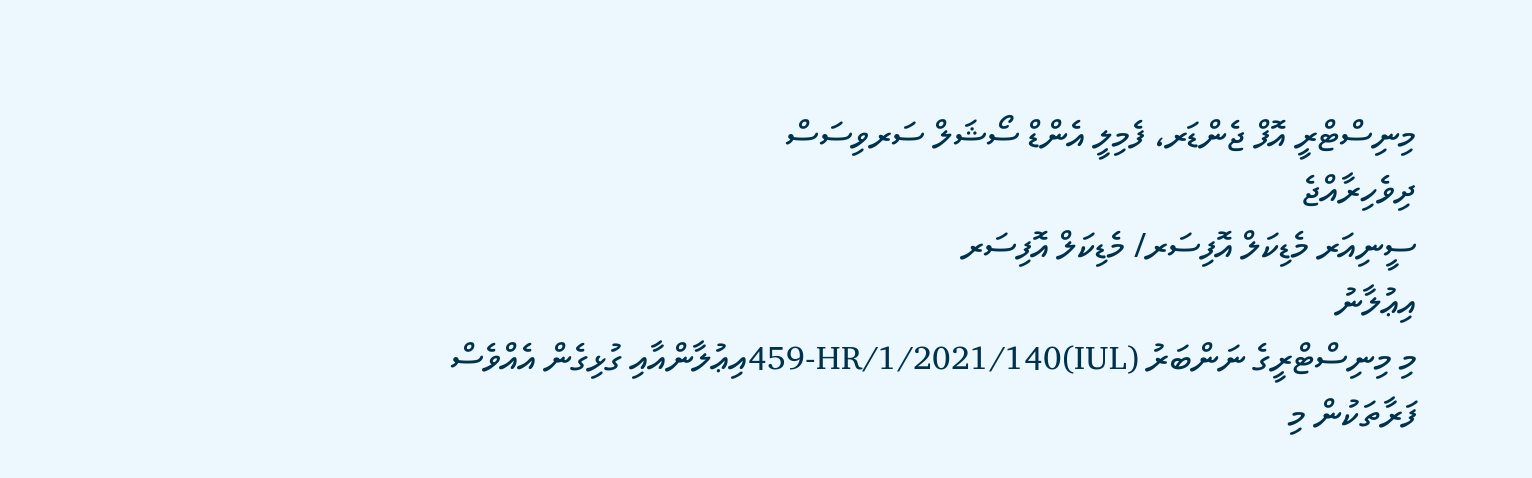މިނިސްޓްރީ އޮފް ޖެންޑަރ، ފެމިލީ އެންޑް ސޯޝަލް ސަރވިސަސް
ދިވެހިރާއްޖެ
ސީނިއަރ މެޑިކަލް އޮފިސަރ/ މެޑިކަލް އޮފިސަރ
އިޢުލާނު
މި މިނިސްޓްރީގެ ނަންބަރު (IUL)459-HR/1/2021/140އިޢުލާންއާއި ގުޅިގެން އެއްވެސް ފަރާތަކުން މި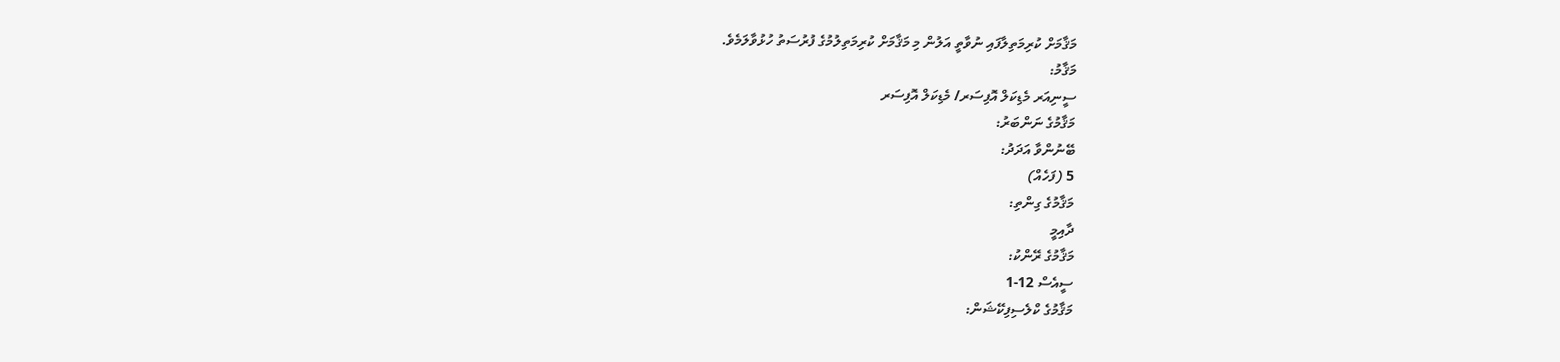މަޤާމަށް ކުރިމަތިލާފައި ނުވާތީ އަލުން މި މަޤާމަށް ކުރިމަތިލުމުގެ ފުރުސަތު ހުޅުވާލަމެވެ.
މަޤާމު:
ސީނިއަރ މެޑިކަލް އޮފިސަރ/ މެޑިކަލް އޮފިސަރ
މަޤާމުގެ ނަންބަރު:
ބޭނުންވާ އަދަދު:
5 (ފަހެއް)
މަޤާމުގެ ގިންތި:
ދާއިމީ
މަޤާމުގެ ރޭންކު:
ސީއެސް 12-1
މަޤާމުގެ ކްލެސިފިކޭޝަން: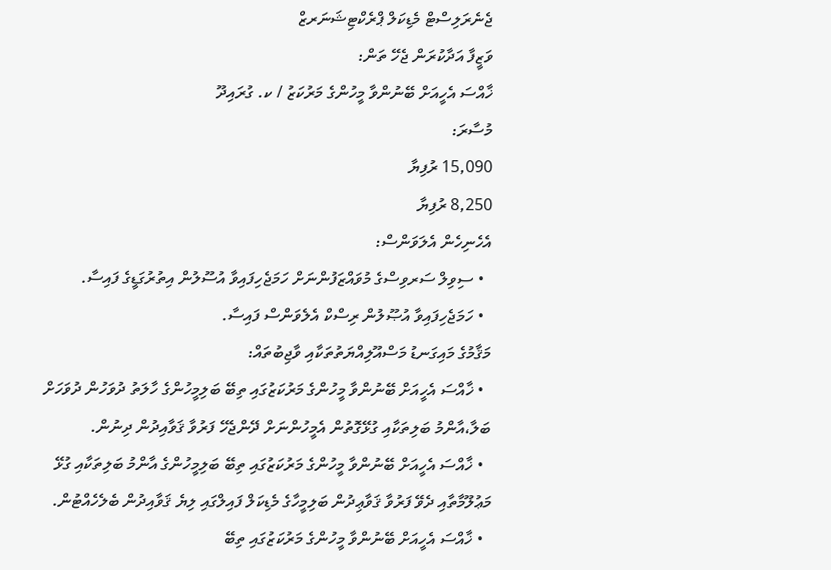ޖެނެރަލިސްޓް މެޑިކަލް ޕްރެކްޓިޝަނަރޒް
ވަޒީފާ އަދާކުރަން ޖެހޭ ތަން:
ޚާއްސަ އެހީއަށް ބޭނުންވާ މީހުންގެ މަރުކަޒު / ކ. ގުރައިދޫ
މުސާރަ:
15,090 ރުފިޔާ
8,250 ރުފިޔާ
އެހެނިހެން އެލަވަންސް:
  • ސިވިލް ސަރވިސްގެ މުވައްޒަފުންނަށް ހަމަޖެހިފައިވާ އުސޫލުން އިތުރުގަޑީގެ ފައިސާ.
  • ހަމަޖެހިފައިވާ އުޞޫލުން ރިސްކް އެލެވަންސް ފައިސާ.
މަޤާމުގެ މައިގަނޑު މަސްއޫލިއްޔަތުތަކާއި ވާޖިބުތައް:
  • ޚާއްސަ އެހީއަށް ބޭނުންވާ މީހުންގެ މަރުކަޒުގައި ތިބޭ ބަލިމީހުންގެ ހާލަތު ދުވަހުން ދުވަހަށް ބަލާ،އާންމު ބަލިތަކާއި ގުޅޭގޮތުން އެމީހުންނަށް ދޭންޖެހޭ ފަރުވާ ޤަވާއިދުން ދިނުން.
  • ޚާއްސަ އެހީއަށް ބޭނުންވާ މީހުންގެ މަރުކަޒުގައި ތިބޭ ބަލިމީހުންގެ އާންމު ބަލިތަކާއި ގުޅޭ މަޢުލޫމާތާއި ދެވޭ ފަރުވާ ޤަވާޢިދުން ބަލިމީހާގެ މެޑިކަލް ފައިލްގައި ލިޔެ ޤަވާއިދުން ބެލެހެއްޓުން.
  • ޚާއްސަ އެހީއަށް ބޭނުންވާ މީހުންގެ މަރުކަޒުގައި ތިބޭ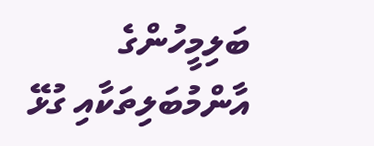ބަލިމީހުންގެ އާންމުބަލިތަކާއި ގުޅޭ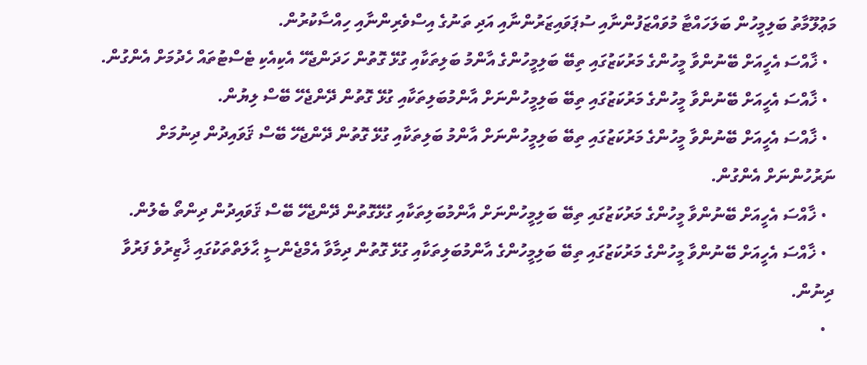މަޢުލޫމާތު ބަލިމީހުން ބަލަހައްޓާ މުވައްޒަފުންނާއި ސުޕަވައިޒަރުންނާއި އަދި ތަނުގެ އިސްވެރިންނާއި ހިއްސާކުރުން.
  • ޚާއްސަ އެހީއަށް ބޭނުންވާ މީހުންގެ މަރުކަޒުގައި ތިބޭ ބަލިމީހުންގެ އާންމު ބަލިތަކާއި ގުޅޭ ގޮތުން ހަދަންޖެހޭ އެކިއެކި ޓެސްޓުތައް ހެދުމަށް އެންގުން.
  • ޚާއްސަ އެހީއަށް ބޭނުންވާ މީހުންގެ މަރުކަޒުގައި ތިބޭ ބަލިމީހުންނަށް އާންމުބަލިތަކާއި ގުޅޭ ގޮތުން ދޭންޖެހޭ ބޭސް ލިޔުން.
  • ޚާއްސަ އެހީއަށް ބޭނުންވާ މީހުންގެ މަރުކަޒުގައި ތިބޭ ބަލިމީހުންނަށް އާންމު ބަލިތަކާއި ގުޅޭ ގޮތުން ދޭންޖެހޭ ބޭސް ޤަވައިދުން ދިނުމަށް ނަރުހުންނަށް އެންގުން.
  • ޚާއްސަ އެހީއަށް ބޭނުންވާ މީހުންގެ މަރުކަޒުގައި ތިބޭ ބަލިމީހުންނަށް އާންމުބަލިތަކާއި ގުޅޭގޮތުން ދޭންޖެހޭ ބޭސް ޤަވައިދުން ދިންތޯ ބެލުން.
  • ޚާއްސަ އެހީއަށް ބޭނުންވާ މީހުންގެ މަރުކަޒުގައި ތިބޭ ބަލިމީހުންގެ އާންމުބަލިތަކާއި ގުޅޭ ގޮތުން ދިމާވާ އެމްޖެންސީ ޙާލަތްތަކުގައި ޚާޒިރުވެ ފަރުވާ ދިނުން.
  •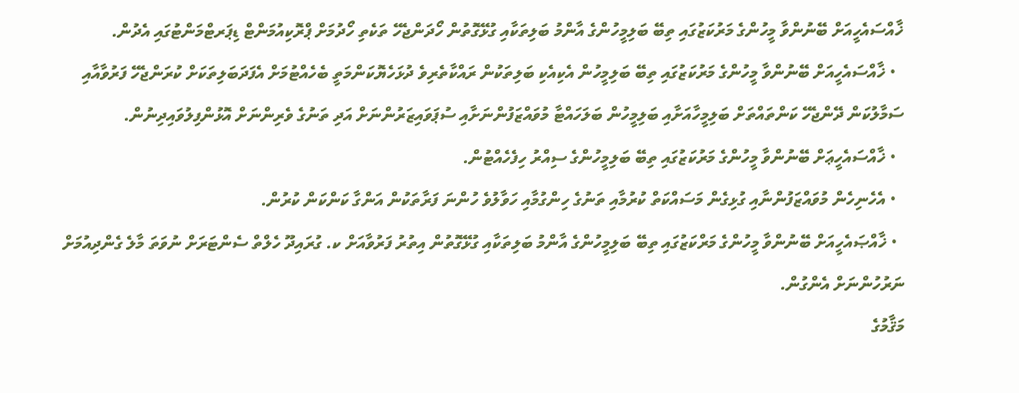ޚާއްސައެހީއަށް ބޭނުންވާ މީހުންގެ މަރުކަޒުގައި ތިބޭ ބަލިމީހުންގެ އާންމު ބަލިތަކާއި ގުޅޭގޮތުން ހޯދަންޖެހޭ ތަކެތި ހޯދުމަށް ޕްރޮކިއުމަންޓް ޑިޕަރޓްމަންޓުގައި އެދުން.
  • ޚާއްސައެހީއަށް ބޭނުންވާ މީހުންގެ މަރުކަޒުގައި ތިބޭ ބަލިމީހުން އެކިއެކި ބަލިތަކުން ރައްކާތެރިވެ ދުޅަހެޔޮކަންމަތީ ބެހެއްޓުމަށް އެފަދަބަލިތަކަށް ކުރަންޖެހޭ ފަރުވާއާއި ސަމާލުކަން ދޭންޖެހޭ ކަންތައްތަށް ބަލިމީހާއަށާއި ބަލިމީހުން ބަލަހައްޓާ މުވައްޒަފުންނަށާއި ސުޕަވައިޒަރުންނަށް އަދި ތަނުގެ ވެރިންނަށް އޮޅުންފިލުވައިދިނުން.
  • ޚާއްސައެހީޢަށް ބޭނުންވާ މީހުންގެ މަރުކަޒުގައި ތިބޭ ބަލިމީހުންގެ ސިއްރު ހިފެހެއްޓުން.
  • އެހެނިހެން މުވައްޒަފުންނާއި ގުޅިގެން މަސައްކަތް ކުރުމާއި ތަނުގެ ހިންގުމާއި ހަވާލުވެ ހުންނަ ފަރާތަކުން އަންގާ ކަންކަން ކުރުން.
  • ޚާއްޞައެހީއަށް ބޭނުންވާ މީހުންގެ މަރްކަޒުގައި ތިބޭ ބަލިމީހުންގެ އާންމު ބަލިތަކާއި ގުޅޭގޮތުން އިތުރު ފަރުވާއަށް ކ. ގުރައިދޫ ހެލްތް ސެންޓަރަށް ނުވަތަ މާލެ ގެންދިއުމަށް ނަރުހުންނަށް އެންގުން.
މަޤާމުގެ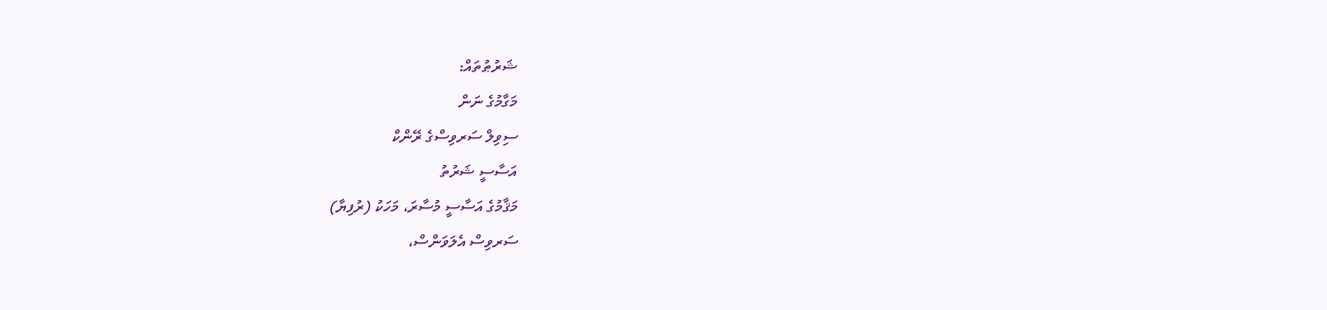ޝަރުޠުތައް:
މަގާމުގެ ނަން
ސިވިލް ސަރވިސްގެ ރޭންކް
އަސާސީ ޝަރުތު
މަޤާމުގެ އަސާސީ މުސާރަ، މަހަކު (ރުފިޔާ)
ސަރވިސް އެލަވަންސް،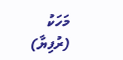މަހަކު (ރުފިޔާ)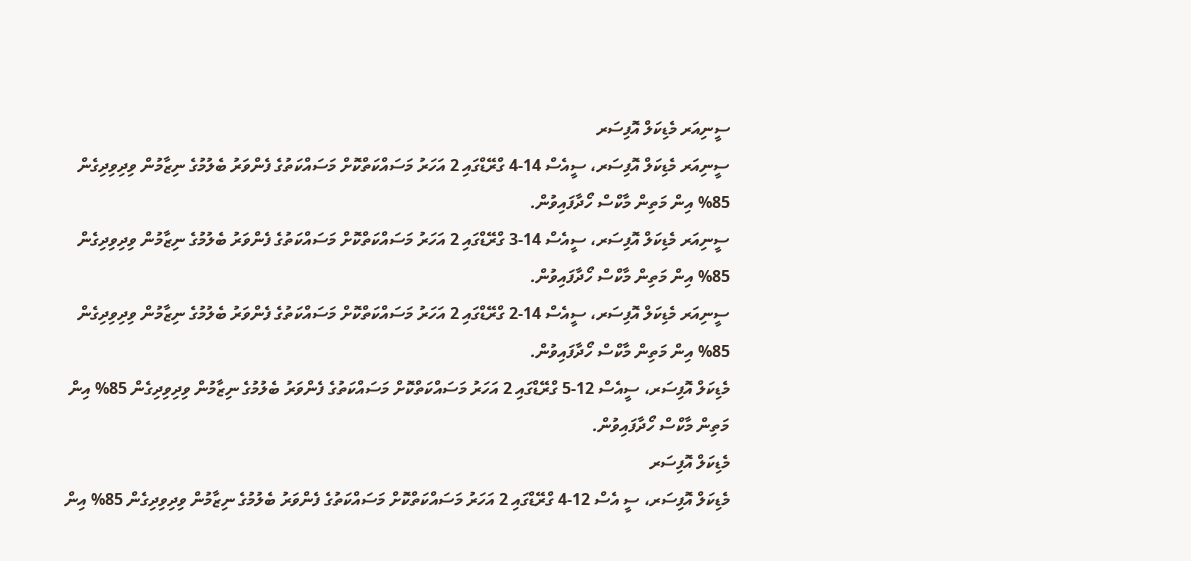ސީނިއަރ މެޑިކަލް އޮފިސަރ
ސީނިއަރ މެޑިކަލް އޮފިސަރ، ސީއެސް 14-4 ގްރޭޑްގައި 2 އަހަރު މަސައްކަތްކޮށް މަސައްކަތުގެ ފެންވަރު ބެލުމުގެ ނިޒާމުން ވިދިވިދިގެން 85% އިން މަތިން މާކްސް ހޯދާފައިވުން.
ސީނިއަރ މެޑިކަލް އޮފިސަރ، ސީއެސް 14-3 ގްރޭޑްގައި 2 އަހަރު މަސައްކަތްކޮށް މަސައްކަތުގެ ފެންވަރު ބެލުމުގެ ނިޒާމުން ވިދިވިދިގެން 85% އިން މަތިން މާކްސް ހޯދާފައިވުން.
ސީނިއަރ މެޑިކަލް އޮފިސަރ، ސީއެސް 14-2 ގްރޭޑްގައި 2 އަހަރު މަސައްކަތްކޮށް މަސައްކަތުގެ ފެންވަރު ބެލުމުގެ ނިޒާމުން ވިދިވިދިގެން 85% އިން މަތިން މާކްސް ހޯދާފައިވުން.
މެޑިކަލް އޮފިސަރ، ސީއެސް 12-5 ގްރޭޑްގައި 2 އަހަރު މަސައްކަތްކޮށް މަސައްކަތުގެ ފެންވަރު ބެލުމުގެ ނިޒާމުން ވިދިވިދިގެން 85% އިން މަތިން މާކްސް ހޯދާފައިވުން.
މެޑިކަލް އޮފިސަރ
މެޑިކަލް އޮފިސަރ، ސީ އެސް 12-4 ގްރޭޑްގައި 2 އަހަރު މަސައްކަތްކޮށް މަސައްކަތުގެ ފެންވަރު ބެލުމުގެ ނިޒާމުން ވިދިވިދިގެން 85% އިން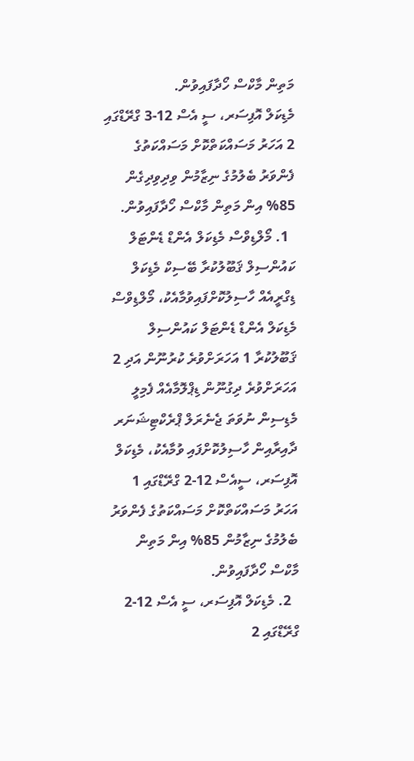މަތިން މާކްސް ހޯދާފައިވުން.
މެޑިކަލް އޮފިސަރ، ސީ އެސް 12-3 ގްރޭޑްގައި 2 އަހަރު މަސައްކަތްކޮށް މަސައްކަތުގެ ފެންވަރު ބެލުމުގެ ނިޒާމުން ވިދިވިދިގެން 85% އިން މަތިން މާކްސް ހޯދާފައިވުން.
  1. މޯލްޑިވްސް މެޑިކަލް އެންޑް ޑެންޓަލް ކައުންސިލް ޤަބޫލުކުރާ ބޭސިކް މެޑިކަލް ޑިގްރީއެއް ހާސިލުކޮށްފައިވުމާއެކު، މޯލްޑިވްސް މެޑިކަލް އެންޑް ޑެންޓަލް ކައުންސިލް ޤަބޫލުކުރާ 1 އަހަރަށްވުރެ ކުރުނޫން އަދި 2 އަހަރަށްވުރެ ދިގުނޫން ޑިޕްލޮމާއެއް ފެމިލީ މެޑިސިން ނުވަތަ ޖެނެރަލް ޕްރެކްޓިޝަނަރ ދާއިރާއިން ހާސިލުކޮށްފައި ވުމާއެކު، މެޑިކަލް އޮފިސަރ، ސީއެސް 12-2 ގްރޭޑްގައި 1 އަހަރު މަސައްކަތްކޮށް މަސައްކަތުގެ ފެންވަރު ބެލުމުގެ ނިޒާމުން 85% އިން މަތިން މާކްސް ހޯދާފައިވުން.
  2. މެޑިކަލް އޮފިސަރ، ސީ އެސް 12-2 ގްރޭޑްގައި 2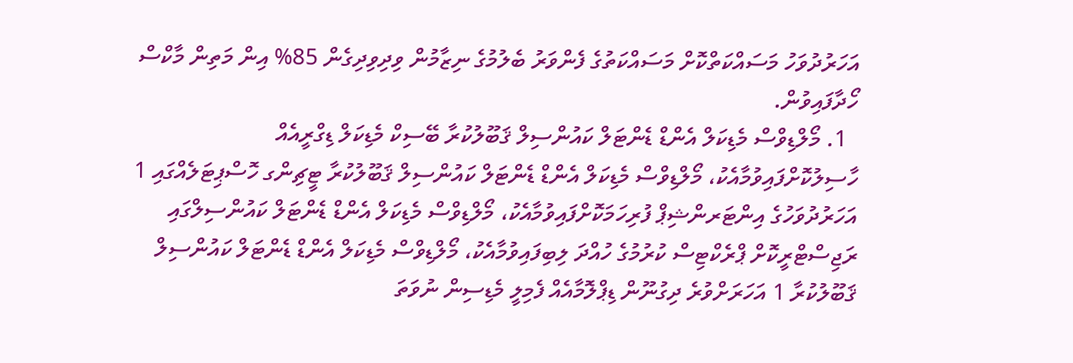އަހަރުދުވަހު މަސައްކަތްކޮށް މަސައްކަތުގެ ފެންވަރު ބެލުމުގެ ނިޒާމުން ވިދިވިދިގެން 85% އިން މަތިން މާކްސް ހޯދާފައިވުން.
  1. މޯލްޑިވްސް މެޑިކަލް އެންޑް ޑެންޓަލް ކައުންސިލް ޤަބޫލުކުރާ ބޭސިކް މެޑިކަލް ޑިގްރީއެއް ހާސިލުކޮށްފައިވުމާއެކު، މޯލްޑިވްސް މެޑިކަލް އެންޑް ޑެންޓަލް ކައުންސިލް ޤަބޫލުކުރާ ޓީޗިންގ ހޮސްޕިޓަލެއްގައި 1 އަހަރުދުވަހުގެ އިންޓަރންޝިޕް ފުރިހަމަކޮށްފައިވުމާއެކު، މޯލްޑިވްސް މެޑިކަލް އެންޑް ޑެންޓަލް ކައުންސިލްގައި ރަޖިސްޓްރީކޮށް ޕްރެކްޓިސް ކުރުމުގެ ހުއްދަ ލިބިފައިވުމާއެކު، މޯލްޑިވްސް މެޑިކަލް އެންޑް ޑެންޓަލް ކައުންސިލް ޤަބޫލުކުރާ 1 އަހަރަށްވުރެ ދިގުނޫން ޑިޕްލޮމާއެއް ފެމިލީ މެޑިސިން ނުވަތަ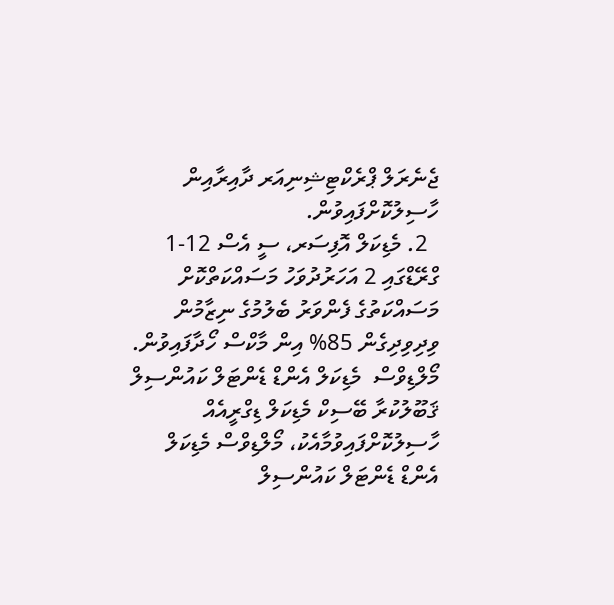ޖެނެރަލް ޕްރެކްޓިޝިނިއަރ ދާއިރާއިން ހާސިލުކޮށްފައިވުން.
  2. މެޑިކަލް އޮފިސަރ، ސީ އެސް 12-1 ގްރޭޑްގައި 2 އަހަރުދުވަހު މަސައްކަތްކޮށް މަސައްކަތުގެ ފެންވަރު ބެލުމުގެ ނިޒާމުން ވިދިވިދިގެން 85% އިން މާކްސް ހޯދާފައިވުން.
މޯލްޑިވްސް  މެޑިކަލް އެންޑް ޑެންޓަލް ކައުންސިލް ޤަބޫލުކުރާ ބޭސިކް މެޑިކަލް ޑިގްރީއެއް ހާސިލުކޮށްފައިވުމާއެކު، މޯލްޑިވްސް މެޑިކަލް އެންޑް ޑެންޓަލް ކައުންސިލް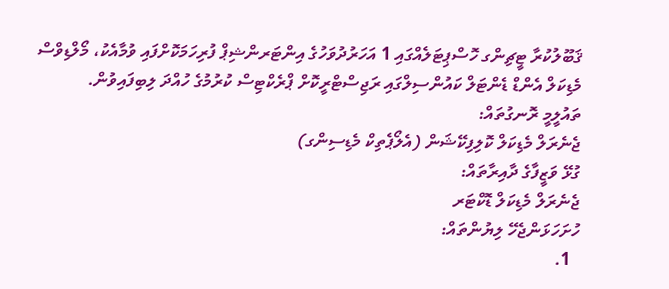ޤަބޫލުކުރާ ޓީޗިންގ ހޮސްޕިޓަލެއްގައި 1 އަހަރުދުވަހުގެ އިންޓަރންޝިޕް ފުރިހަމަކޮށްފައި ވުމާއެކު، މޯލްޑިވްސް މެޑިކަލް އެންޑް ޑެންޓަލް ކައުންސިލްގައި ރަޖިސްޓްރީކޮށް ޕްރެކްޓިސް ކުރުމުގެ ހުއްދަ ލިބިފައިވުން.
ތައުލީމީ ރޮނގުތައް:
ޖެނެރަލް މެޑިކަލް ކޮލިފިކޭޝަން (އެލޯޕެތިކް މެޑިސިންގ)
ގުޅޭ ވަޒީފާގެ ދާއިރާތައް:
ޖެނެރަލް މެޑިކަލް ޑޮކްޓަރ
ހުށަހަޅަންޖެހޭ ލިޔުންތައް:
  1.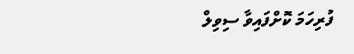ފުރިހަމަ ކޮށްފައިވާ ސިވިލް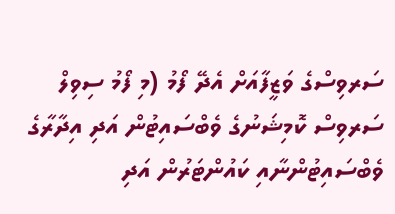ސަރވިސްގެ ވަޒީފާއަށް އެދޭ ފޯމު (މި ފޯމު ސިވިލް ސަރވިސް ކޮމިޝަނުގެ ވެބްސައިޓުން އަދި އިދާރާގެ ވެބްސައިޓުންނާއި ކައުންޓަރުން އަދި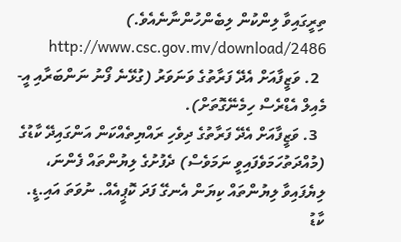ތިރީގައިވާ ލިންކުން ލިބެންހުންނާނެއެވެ.) http://www.csc.gov.mv/download/2486
  2. ވަޒީފާއަށް އެދޭ ފަރާތުގެ ވަނަވަރު (ގުޅޭނެ ފޯނު ނަންބަރާއި އީ-މެއިލް އެޑްރެސް ހިމެނޭގޮތަށް).
  3. ވަޒީފާއަށް އެދޭ ފަރާތުގެ ދިވެހި ރައްޔިތެއްކަން އަންގައިދޭ ކާޑުގެ (މުއްދަތުހަމަވެފައިވީ ނަމަވެސް) ދެފުށުގެ ލިޔުންތައް ފެންނަ، ލިޔެފައިވާ ލިޔުންތައް ކިޔަން އެނގޭ ފަދަ ކޮޕީއެއް. ނުވަތަ އައި.ޑީ. ކާޑު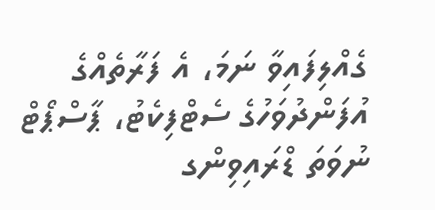ގެއްލިފައިވާ ނަމަ، އެ ފަރާތެއްގެ އުފަންދުވަހުގެ ސެޓްފިކެޓު، ޕާސްޕޯޓް ނުވަތަ ޑްރައިވިންގ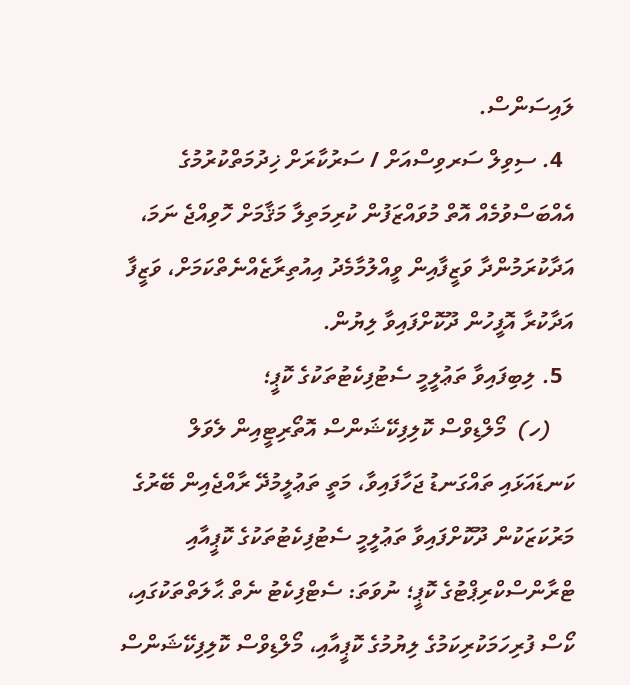ލައިސަންސް.
  4. ސިވިލް ސަރވިސްއަށް / ސަރުކާރަށް ޚިދުމަތްކުރުމުގެ އެއްބަސްވުމެއް އޮތް މުވައްޒަފުން ކުރިމަތިލާ މަޤާމަށް ހޮވިއްޖެ ނަމަ، އަދާކުރަމުންދާ ވަޒީފާއިން ވީއްލުމާމެދު އިއުތިރާޒެއްނެތްކަމަށް، ވަޒީފާ އަދާކުރާ އޮފީހުން ދޫކޮށްފައިވާ ލިޔުން.
  5. ލިބިފައިވާ ތަޢުލީމީ ސެޓުފިކެޓުތަކުގެ ކޮޕީ؛
    (ހ)  މޯލްޑިވްސް ކޮލިފިކޭޝަންސް އޮތޯރިޓީއިން ލެވަލް ކަނޑައަޅައި ތައްގަނޑު ޖަހާފައިވާ، މަތީ ތަޢުލީމުދޭ ރާއްޖެއިން ބޭރުގެ މަރުކަޒަކުން ދޫކޮށްފައިވާ ތަޢުލީމީ ސެޓުފިކެޓުތަކުގެ ކޮޕީއާއި ޓްރާންސްކްރިޕްޓުގެ ކޮޕީ؛ ނުވަތަ: ސެޓްފިކެޓު ނެތް ޙާލަތްތަކުގައި، ކޯސް ފުރިހަމަކުރިކަމުގެ ލިޔުމުގެ ކޮޕީއާއި، މޯލްޑިވްސް ކޮލިފިކޭޝަންސް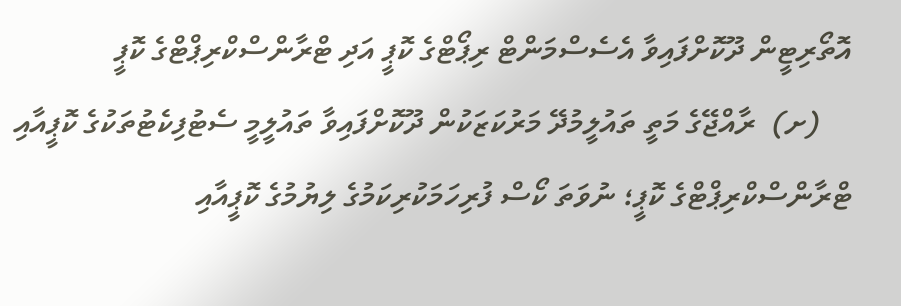އޮތޯރިޓީން ދޫކޮށްފައިވާ އެސެސްމަންޓް ރިޕޯޓްގެ ކޮޕީ އަދި ޓްރާންސްކްރިޕްޓްގެ ކޮޕީ
    (ށ)  ރާއްޖޭގެ މަތީ ތައުލީމުދޭ މަރުކަޒަކުން ދޫކޮށްފައިވާ ތައުލީމީ ސެޓުފިކެޓުތަކުގެ ކޮޕީއާއި ޓްރާންސްކްރިޕްޓްގެ ކޮޕީ؛ ނުވަތަ ކޯސް ފުރިހަމަކުރިކަމުގެ ލިޔުމުގެ ކޮޕީއާއި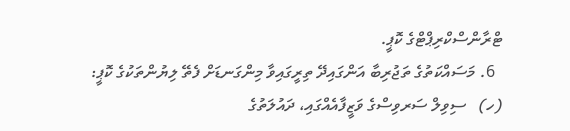ޓްރާންސްކްރިޕްޓްގެ ކޮޕީ.
  6. މަސައްކަތުގެ ތަޖުރިބާ އަންގައިދޭ ތިރީގައިވާ މިންގަނޑަށް ފެތޭ ލިޔުންތަކުގެ ކޮޕީ:
(ހ)   ސިވިލް ސަރވިސްގެ ވަޒީފާއެއްގައި، ދައުލަތުގެ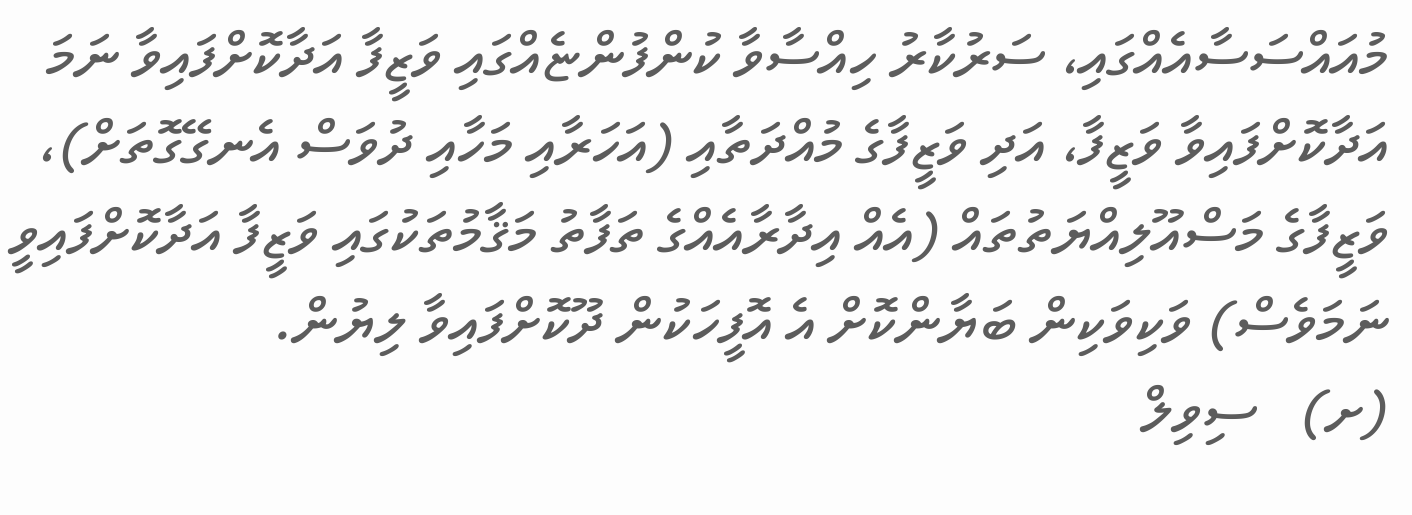މުއައްސަސާއެއްގައި، ސަރުކާރު ހިއްސާވާ ކުންފުންޏެއްގައި ވަޒީފާ އަދާކޮށްފައިވާ ނަމަ އަދާކޮށްފައިވާ ވަޒީފާ، އަދި ވަޒީފާގެ މުއްދަތާއި (އަހަރާއި މަހާއި ދުވަސް އެނގޭގޮތަށް)، ވަޒީފާގެ މަސްއޫލިއްޔަތުތައް (އެއް އިދާރާއެއްގެ ތަފާތު މަޤާމުތަކުގައި ވަޒީފާ އަދާކޮށްފައިވީ ނަމަވެސް) ވަކިވަކިން ބަޔާންކޮށް އެ އޮފީހަކުން ދޫކޮށްފައިވާ ލިޔުން.
(ށ)   ސިވިލް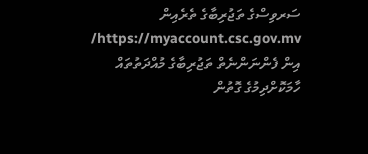ސަރވިސްގެ ތަޖުރިބާގެ ތެރެއިން https://myaccount.csc.gov.mv/ އިން ފެންނަންނެތް ތަޖުރިބާގެ މުއްދަތުތައް ހާމަކޮށްދިމުގެ ގޮތުން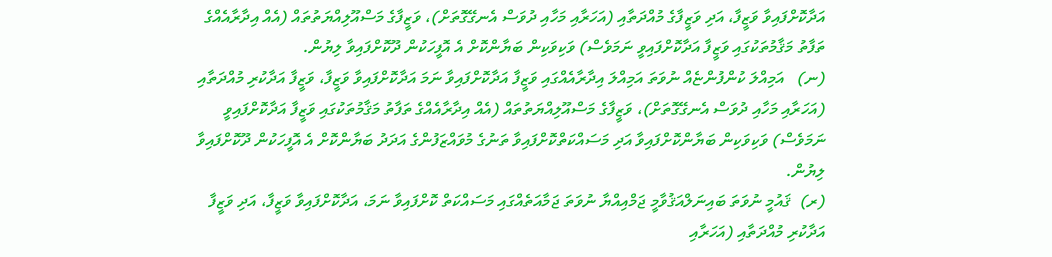އަދާކޮށްފައިވާ ވަޒީފާ، އަދި ވަޒީފާގެ މުއްދަތާއި (އަހަރާއި މަހާއި ދުވަސް އެނގޭގޮތަށް)، ވަޒީފާގެ މަސްއޫލިއްޔަތުތައް (އެއް އިދާރާއެއްގެ ތަފާތު މަޤާމުތަކުގައި ވަޒީފާ އަދާކޮށްފައިވީ ނަމަވެސް) ވަކިވަކިން ބަޔާންކޮށް އެ އޮފީހަކުން ދޫކޮށްފައިވާ ލިޔުން.
(ނ)   އަމިއްލަ ކުންފުންޏެއް ނުވަތަ އަމިއްލަ އިދާރާއެއްގައި ވަޒީފާ އަދާކޮށްފައިވާ ނަމަ އަދާކޮށްފައިވާ ވަޒީފާ، ވަޒީފާ އަދާކުރި މުއްދަތާއި (އަހަރާއި މަހާއި ދުވަސް އެނގޭގޮތަށް)، ވަޒީފާގެ މަސްއޫލިއްޔަތުތައް (އެއް އިދާރާއެއްގެ ތަފާތު މަޤާމުތަކުގައި ވަޒީފާ އަދާކޮށްފައިވީ ނަމަވެސް) ވަކިވަކިން ބަޔާންކޮށްފައިވާ އަދި މަސައްކަތްކޮށްފައިވާ ތަނުގެ މުވައްޒަފުންގެ އަދަދު ބަޔާންކޮށް އެ އޮފީހަކުން ދޫކޮށްފައިވާ ލިޔުން.
(ރ)  ޤައުމީ ނުވަތަ ބައިނަލްއަޤުވާމީ ޖަމްއިއްޔާ ނުވަތަ ޖަމާއަތެއްގައި މަސައްކަތް ކޮށްފައިވާ ނަމަ، އަދާކޮށްފައިވާ ވަޒީފާ، އަދި ވަޒީފާ އަދާކުރި މުއްދަތާއި (އަހަރާއި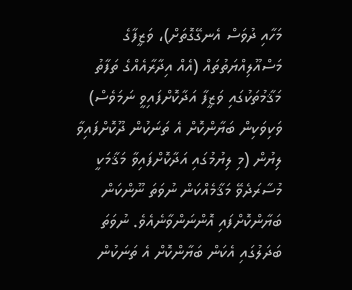މަހާއި ދުވަސް އެނގޭގޮތަށް)، ވަޒީފާގެ މަސްއޫލިއްޔަތުތައް (އެއް އިދާރާއެއްގެ ތަފާތު މަޤާމުތަކުގައި ވަޒީފާ އަދާކޮށްފައިވީ ނަމަވެސް) ވަކިވަކިން ބަޔާންކޮށް އެ ތަނަކުން ދޫކޮށްފައިވާ ލިޔުން (މި ލިޔުމުގައި އަދާކޮށްފައިވާ މަޤާމަކީ މުސާރަދެވޭ މަޤާމެއްކަން ނުވަތަ ނޫންކަން ބަޔާންކޮށްފައި އޮންނަންވާނެއެވެ. ނުވަތަ ބަދަލުގައި އެކަން ބަޔާންކޮށް އެ ތަނަކުން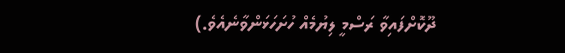ދޫކޮށްފައިވާ ރަސްމީ ލިޔުމެއް ހުށަހަޅަންވާނެއެވެ.)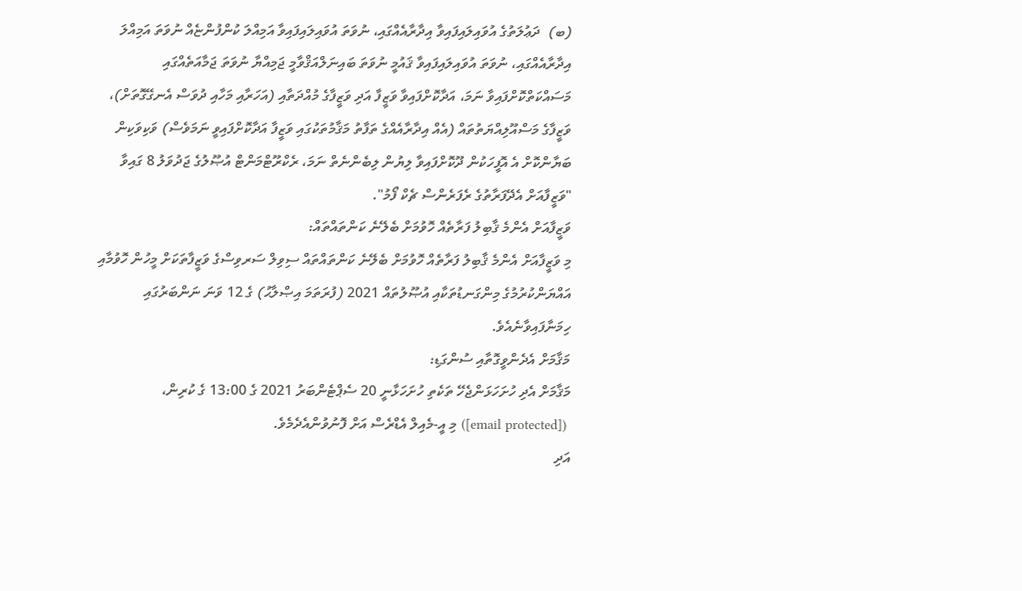(ބ)  ދަޢުލަތުގެ އުވައިލައިފައިވާ އިދާރާއެއްގައި، ނުވަތަ އުވައިލައިފައިވާ އަމިއްލަ ކުންފުންޏެއް ނުވަތަ އަމިއްލަ އިދާރާއެއްގައި، ނުވަތަ އުވައިލައިފައިވާ ޤައުމީ ނުވަތަ ބައިނަލްއަޤްވާމީ ޖަމިއްޔާ ނުވަތަ ޖަމާއަތެއްގައި މަސައްކަތްކޮށްފައިވާ ނަމަ، އަދާކޮށްފައިވާ ވަޒީފާ އަދި ވަޒީފާގެ މުއްދަތާއި (އަހަރާއި މަހާއި ދުވަސް އެނގޭގޮތަށް)، ވަޒީފާގެ މަސްއޫލިއްޔަތުތައް (އެއް އިދާރާއެއްގެ ތަފާތު މަޤާމުތަކުގައި ވަޒީފާ އަދާކޮށްފައިވީ ނަމަވެސް) ވަކިވަކިން ބަޔާންކޮށް އެ އޮފީހަކުން ދޫކޮށްފައިވާ ލިޔުން ލިބެންނެތް ނަމަ، ރެކްރޫޓްމަންޓް އުޞޫލުގެ ޖަދުވަލު 8 ގައިވާ "ވަޒީފާއަށް އެދޭފަރާތުގެ ރެފަރެންސް ޗެކް ފޯމު".
ވަޒީފާއަށް އެންމެ ޤާބިލު ފަރާތެއް ހޮވުމަށް ބެލޭނެ ކަންތައްތައް:
މި ވަޒީފާއަށް އެންމެ ޤާބިލު ފަރާތެއް ހޮވުމަށް ބެލޭނެ ކަންތައްތައް ސިވިލް ސަރވިސްގެ ވަޒީފާތަކަށް މީހުން ހޮވުމާއި އައްޔަންކުރުމުގެ މިންގަނޑުތަކާއި އުޞޫލުތައް 2021 (ފުރަތަމަ އިޞްލާޙު) ގެ 12 ވަނަ ނަންބަރުގައި ހިމަނާފައިވާނެއެވެ.
މަޤާމަށް އެދެންވީގޮތާއި ސުންގަޑި:
މަޤާމަށް އެދި ހުށަހަޅަންޖެހޭ ތަކެތި ހުށަހަޅާނީ 20 ސެޕްޓެންބަރު 2021 ގެ 13:00 ގެ ކުރިން،
 ([email protected]) މި އީ-މެއިލް އެޑްރެސް އަށް ފޮނުވުންއެދެމެވެ.
އަދި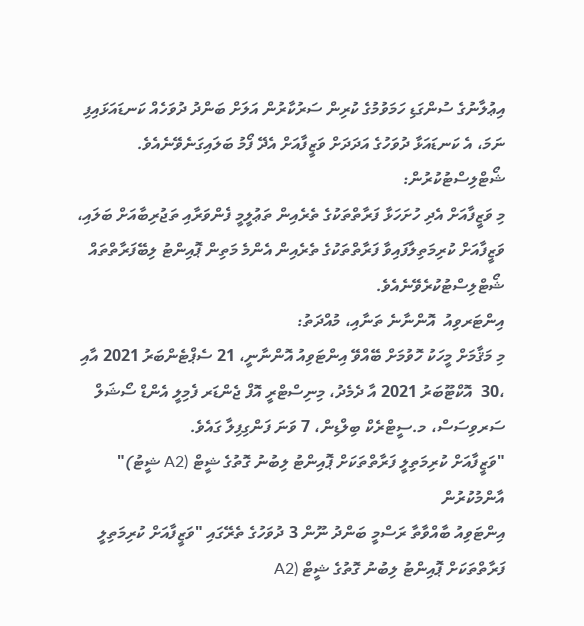އިޢުލާނުގެ ސުންގަޑި ހަމަވުމުގެ ކުރިން ސަރުކާރުން އަލަށް ބަންދު ދުވަހެއް ކަނޑައަޅައިފި ނަމަ، އެ ކަނޑައަޅާ ދުވަހުގެ އަދަދަށް ވަޒީފާއަށް އެދޭ ފޯމު ބަލައިގަނެވޭނެއެވެ.
ޝޯޓްލިސްޓުކުރުން:
މި ވަޒީފާއަށް އެދި ހުށަހަޅާ ފަރާތްތަކުގެ ތެރެއިން ތަޢުލީމީ ފެންވަރާއި ތަޖުރިބާއަށް ބަލައި، ވަޒީފާއަށް ކުރިމަތިލާފައިވާ ފަރާތްތަކުގެ ތެރެއިން އެންމެ މަތިން ޕޮއިންޓު ލިބޭފަރާތްތައް ޝޯޓްލިސްޓުކުރެވޭނެއެވެ.
އިންޓަރވިއު  އޮންނާނެ ތަނާއި، މުއްދަތު:
މި މަޤާމަށް މީހަކު ހޮވުމަށް ބޭއްވޭ އިންޓަވިއު އޮންނާނީ، 21 ސެޕްޓެންބަރު 2021 އާއި ،30  އޮކްޓޫބަރު 2021 އާ ދެމެދު، މިނިސްޓްރީ އޮފް ޖެންޑަރ ފެމިލީ އެންޑް ސޯޝަލް ސަރވިސަސް، މ.ސީޓްރެކް ބިލްޑިން، 7 ވަނަ ފަންގިފިލާ ގައެވެ.
"ވަޒީފާއަށް ކުރިމަތިލީ ފަރާތްތަކަށް ޕޮއިންޓު ލިބުނު ގޮތުގެ ޝީޓް (A2 ޝީޓު)" އާންމުކުރުން
އިންޓަވިއު ބާއްވާތާ ރަސްމީ ބަންދު ނޫން 3 ދުވަހުގެ ތެރޭގައި "ވަޒީފާއަށް ކުރިމަތިލީ ފަރާތްތަކަށް ޕޮއިންޓު ލިބުނު ގޮތުގެ ޝީޓް (A2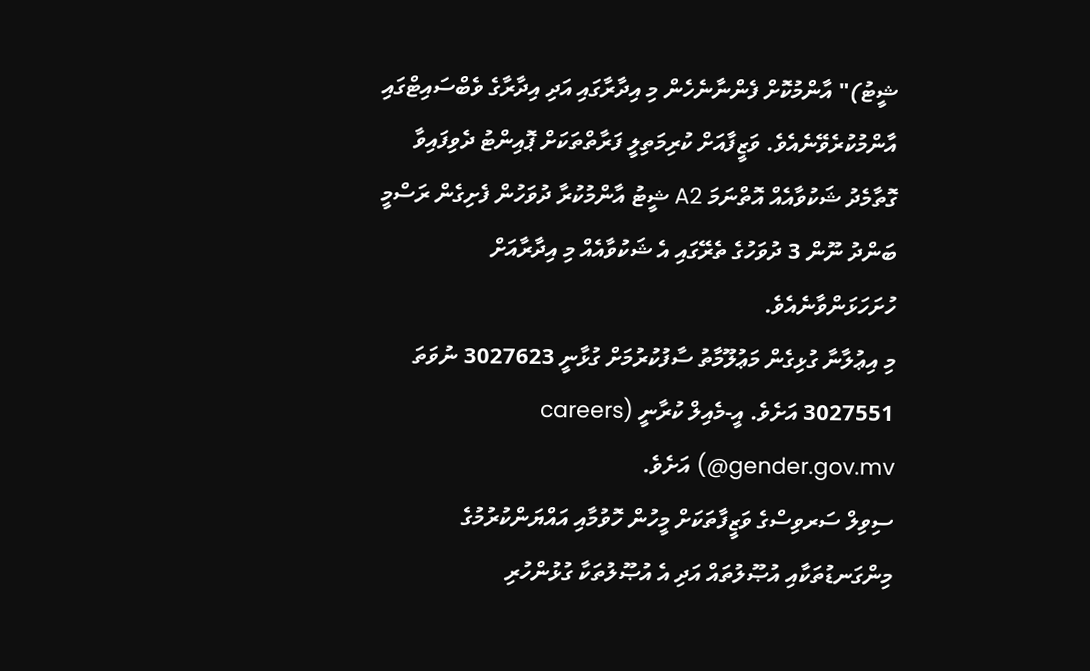ޝީޓު)" އާންމުކޮށް ފެންނާނެހެން މި އިދާރާގައި އަދި އިދާރާގެ ވެބްސައިޓްގައި އާންމުކުރެވޭނެއެވެ. ވަޒީފާއަށް ކުރިމަތިލީ ފަރާތްތަކަށް ޕޮއިންޓު ދެވިފައިވާ ގޮތާމެދު ޝަކުވާއެއް އޮތްނަމަ A2 ޝީޓު އާންމުކުރާ ދުވަހުން ފެށިގެން ރަސްމީ ބަންދު ނޫން 3 ދުވަހުގެ ތެރޭގައި އެ ޝަކުވާއެއް މި އިދާރާއަށް ހުށަހަޅަންވާނެއެވެ.
މި އިޢުލާނާ ގުޅިގެން މަޢުލޫމާތު ސާފުކުރުމަށް ގުޅާނީ 3027623 ނުވަތަ 3027551 އަށެވެ. އީ-މެއިލް ކުރާނީ (careers @gender.gov.mv) އަށެވެ.
ސިވިލް ސަރވިސްގެ ވަޒީފާތަކަށް މީހުން ހޮވުމާއި އައްޔަންކުރުމުގެ މިންގަނޑުތަކާއި އުޞޫލުތައް އަދި އެ އުޞޫލުތަކާ ގުޅުންހުރި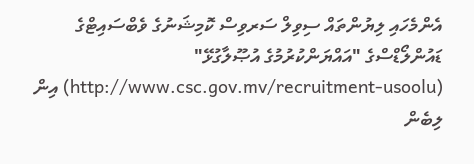އެންމެހައި ލިޔުންތައް ސިވިލް ސަރވިސް ކޮމިޝަނުގެ ވެބްސައިޓްގެ ޑައުންލޯޑްސްގެ "އައްޔަންކުރުމުގެ އުޞޫލާގުޅޭ" (http://www.csc.gov.mv/recruitment-usoolu) އިން ލިބެން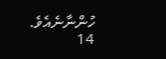ހުންނާނެއެވެ.
14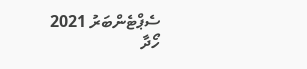ސެޕްޓެންބަރު 2021
ހޯދާ